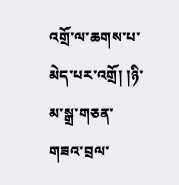འགྲོ་ལ་ཆགས་པ་མེད་པར་འགྲོ། །ཉི་མ་སྒྲ་གཅན་གཟའ་བྲལ་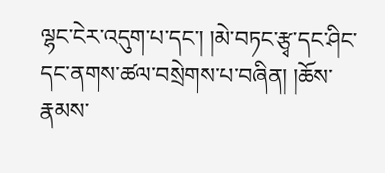ལྷང་ངེར་འདུག་པ་དང་། །མེ་བཏང་རྩྭ་དང་ཤིང་དང་ནགས་ཚལ་བསྲེགས་པ་བཞིན། །ཆོས་རྣམས་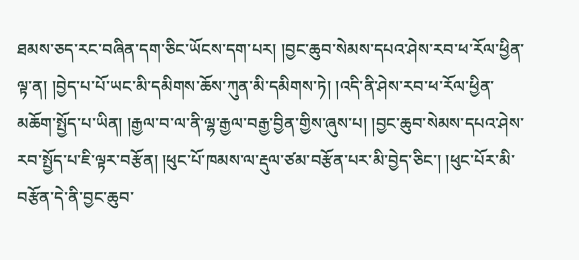ཐམས་ཅད་རང་བཞིན་དག་ཅིང་ཡོངས་དག་པར། །བྱང་ཆུབ་སེམས་དཔའ་ཤེས་རབ་ཕ་རོལ་ཕྱིན་ལྟ་ན། །བྱེད་པ་པོ་ཡང་མི་དམིགས་ཆོས་ཀུན་མི་དམིགས་ཏེ། །འདི་ནི་ཤེས་རབ་ཕ་རོལ་ཕྱིན་མཆོག་སྤྱོད་པ་ཡིན། །རྒྱལ་བ་ལ་ནི་ལྷ་རྒྱལ་བརྒྱ་བྱིན་གྱིས་ཞུས་པ། །བྱང་ཆུབ་སེམས་དཔའ་ཤེས་རབ་སྤྱོད་པ་ཇི་ལྟར་བརྩོན། །ཕུང་པོ་ཁམས་ལ་རྡུལ་ཙམ་བརྩོན་པར་མི་བྱེད་ཅིང་། །ཕུང་པོར་མི་བརྩོན་དེ་ནི་བྱང་ཆུབ་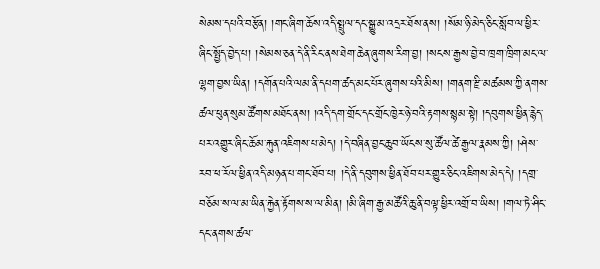སེམས་དཔའི་བརྩོན། །གང་ཞིག་ཆོས་འདི་སྤྲུལ་དང་སྒྱུ་མ་འདྲར་ཐོས་ནས། །སོམ་ཉི་མེད་ཅིང་སློབ་ལ་ཕྱིར་ཞིང་སྤྱོད་བྱེད་པ། །སེམས་ཅན་དེ་ནི་རིང་ནས་ཐེག་ཆེན་ཞུགས་རིག་བྱ། །སངས་རྒྱས་བྱེ་བ་ཁྲག་ཁྲིག་མང་ལ་ལྷག་བྱས་ཡིན། །དགོན་པའི་ལམ་ནི་དཔག་ཚད་མང་པོར་ཞུགས་པའི་མིས། །གནག་རྫི་མཚམས་ཀྱི་ནགས་ཚལ་ཕུན་སུམ་ཚོགས་མཐོང་ནས། །འདི་དག་གྲོང་དང་གྲོང་ཁྱེར་ཉེ་བའི་རྟགས་སྙམ་སྟེ། །དབུགས་ཕྱིན་རྙེད་པར་འགྱུར་ཞིང་ཆོམ་རྐུན་འཇིགས་པ་མེད། །དེ་བཞིན་བྱང་ཆུབ་ཡོངས་སུ་ཚོལ་ཚེ་རྒྱལ་རྣམས་ཀྱི། །ཤེས་རབ་ཕ་རོལ་ཕྱིན་འདི་མཉན་པ་གང་ཐོབ་པ། །དེ་ནི་དབུགས་ཕྱིན་ཐོབ་པར་གྱུར་ཅིང་འཇིགས་མེད་དེ། །དགྲ་བཅོམ་ས་ལ་མ་ཡིན་རྐྱེན་རྟོགས་ས་ལ་མིན། །མི་ཞིག་རྒྱ་མཚོའི་ཆུ་ནི་བལྟ་ཕྱིར་འགྲོ་བ་ཡིས། །གལ་ཏེ་ཤིང་དང་ནགས་ཚལ་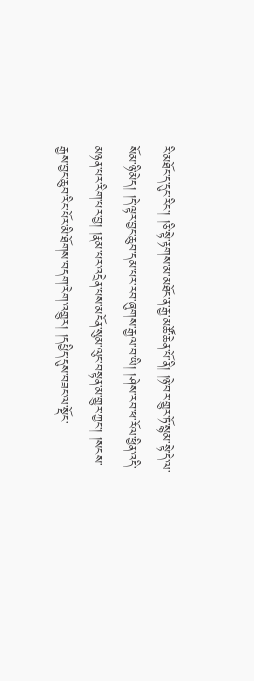རི་མཐོང་ད་དུང་རིང་། །ཅི་སྟེ་རྟགས་མ་མཐོང་ན་རྒྱ་མཚོ་ཆེན་པོ་ནི། །ཉེ་བར་གྱུར་ཏོ་སྙམ་སྟེ་དེ་ལ་སོམ་ཉི་མེད། །དེ་ལྟར་བྱང་ཆུབ་དམ་པར་རབ་ཞུགས་རྒྱལ་བ་ཡི། །ཤེས་རབ་ཕ་རོལ་ཕྱིན་འདི་མཉན་པར་རིག་པར་བྱ། །རྣམ་པར་འདྲེན་པས་མངོན་སུམ་ལུང་བསྟན་མ་གྱུར་ཀྱང་། །སངས་རྒྱས་བྱང་ཆུབ་རིང་པོར་མི་ཐོགས་བདག་རེག་འགྱུར། །དཔྱིད་དུས་བཟང་ལ་སྡོང་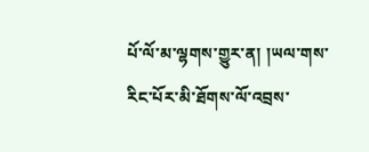པོ་ལོ་མ་ལྷགས་གྱུར་ན། །ཡལ་གས་རིང་པོར་མི་ཐོགས་ལོ་འབྲས་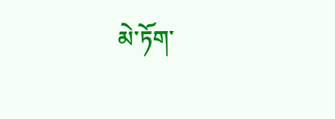མེ་ཏོག་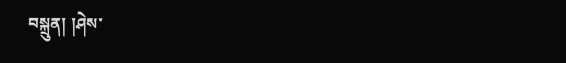བསྐྲུན། །ཤེས་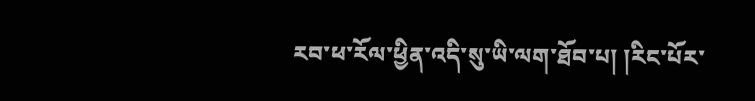རབ་ཕ་རོལ་ཕྱིན་འདི་སུ་ཡི་ལག་ཐོབ་པ། །རིང་པོར་